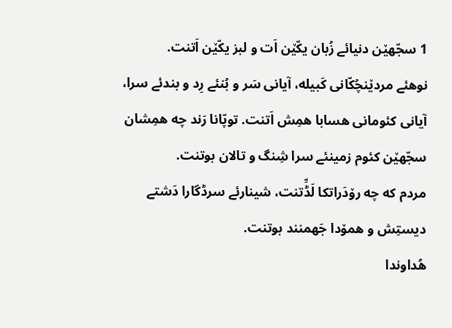1 سجّهێن دنیائے زُبان یکّێن اَت و لبز یکّێن اَتنت.
نوهئے مردێنچُکّانی کَبیله، آیانی سَر و بُنئے رِد و بندئے سرا، آیانی کئومانی هسابا همِش اَتنت. توپّانا رَند چه همِشان سجّهێن کئوم زمینئے سرا شِنگ و تالان بوتنت.
مردم که چه رۆدَراتکا لَڈِّتنت، شینارئے سرڈگارا دَشتے دیستِش و همۆدا جَهمنند بوتنت.
هُداوندا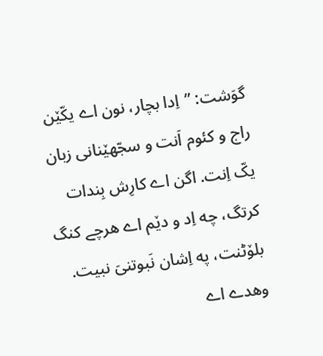گوَشت: ”اِدا بچار، نون اے یکّێن راج و کئوم اَنت و سجّهێنانی زبان یکّ اِنت. اگن اے کارِش بِندات کرتگ، چه اِد و دێم اے هرچے کنگ بلۆٹنت، په اِشان نَبوتنیَ نبیت.
وهدے اے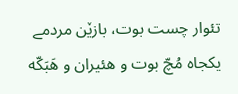تئوار چست بوت، بازێن مردمے یکجاه مُچّ بوت و هئیران و هَبَکّه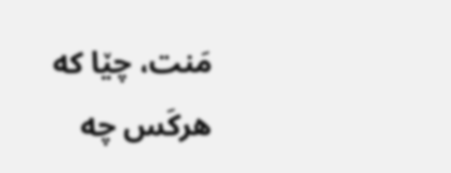مَنت، چێا که هرکَس چه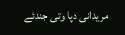مریدانی دپا وتی جندئے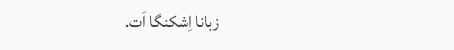زبانا اِشکنگا اَت.